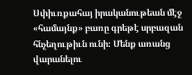Սփիւռքահայ իրականութեան մէջ «համայնք» բառը գրեթէ սրբազան հնչեղութիւն ունի։ Մենք առանց վարանելու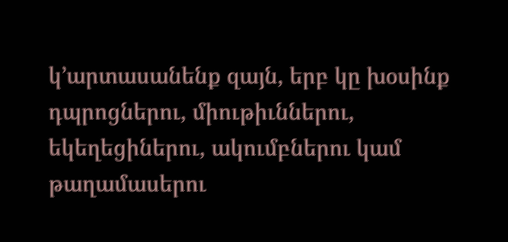կ’արտասանենք զայն, երբ կը խօսինք դպրոցներու, միութիւններու, եկեղեցիներու, ակումբներու կամ թաղամասերու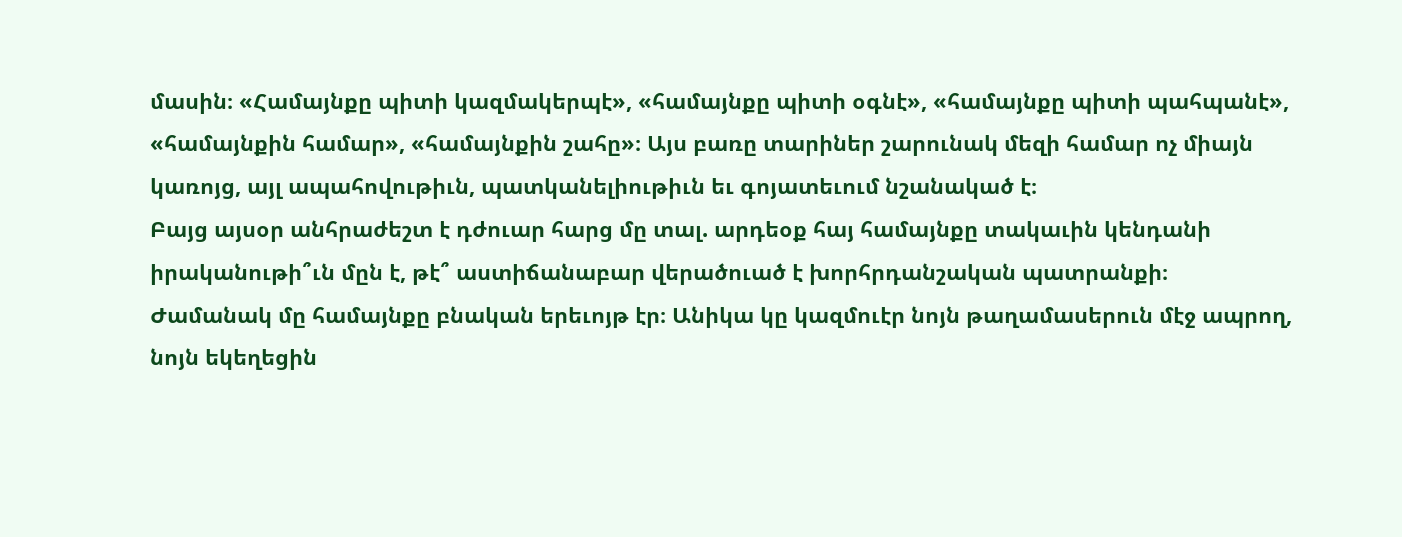մասին։ «Համայնքը պիտի կազմակերպէ», «համայնքը պիտի օգնէ», «համայնքը պիտի պահպանէ», «համայնքին համար», «համայնքին շահը»։ Այս բառը տարիներ շարունակ մեզի համար ոչ միայն կառոյց, այլ ապահովութիւն, պատկանելիութիւն եւ գոյատեւում նշանակած է։
Բայց այսօր անհրաժեշտ է դժուար հարց մը տալ. արդեօք հայ համայնքը տակաւին կենդանի իրականութի՞ւն մըն է, թէ՞ աստիճանաբար վերածուած է խորհրդանշական պատրանքի։
Ժամանակ մը համայնքը բնական երեւոյթ էր։ Անիկա կը կազմուէր նոյն թաղամասերուն մէջ ապրող, նոյն եկեղեցին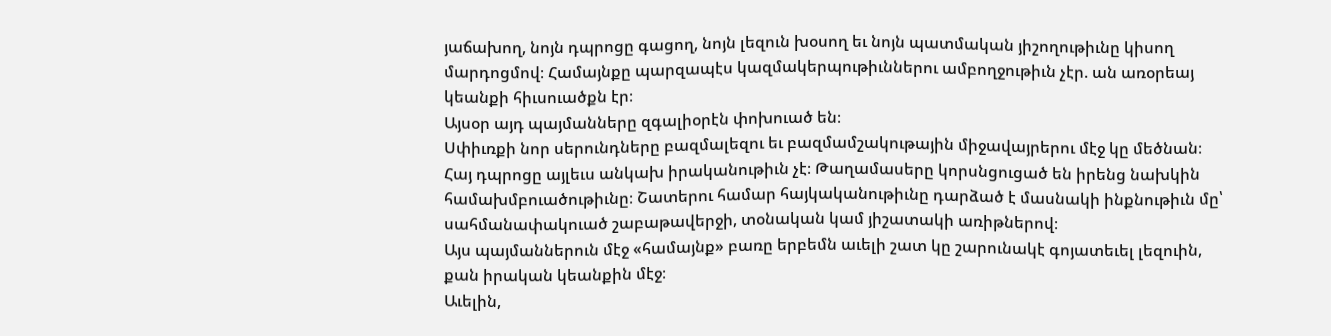յաճախող, նոյն դպրոցը գացող, նոյն լեզուն խօսող եւ նոյն պատմական յիշողութիւնը կիսող մարդոցմով։ Համայնքը պարզապէս կազմակերպութիւններու ամբողջութիւն չէր. ան առօրեայ կեանքի հիւսուածքն էր։
Այսօր այդ պայմանները զգալիօրէն փոխուած են։
Սփիւռքի նոր սերունդները բազմալեզու եւ բազմամշակութային միջավայրերու մէջ կը մեծնան։ Հայ դպրոցը այլեւս անկախ իրականութիւն չէ։ Թաղամասերը կորսնցուցած են իրենց նախկին համախմբուածութիւնը։ Շատերու համար հայկականութիւնը դարձած է մասնակի ինքնութիւն մը՝ սահմանափակուած շաբաթավերջի, տօնական կամ յիշատակի առիթներով։
Այս պայմաններուն մէջ «համայնք» բառը երբեմն աւելի շատ կը շարունակէ գոյատեւել լեզուին, քան իրական կեանքին մէջ։
Աւելին,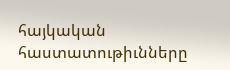հայկական հաստատութիւնները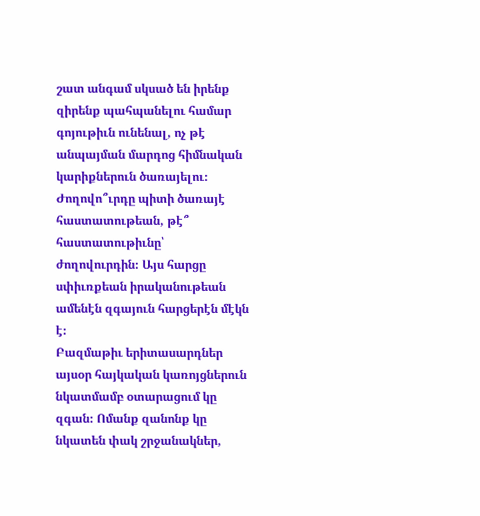շատ անգամ սկսած են իրենք զիրենք պահպանելու համար գոյութիւն ունենալ, ոչ թէ անպայման մարդոց հիմնական կարիքներուն ծառայելու։ Ժողովո՞ւրդը պիտի ծառայէ հաստատութեան, թէ՞ հաստատութիւնը՝ ժողովուրդին։ Այս հարցը սփիւռքեան իրականութեան ամենէն զգայուն հարցերէն մէկն է։
Բազմաթիւ երիտասարդներ այսօր հայկական կառոյցներուն նկատմամբ օտարացում կը զգան։ Ոմանք զանոնք կը նկատեն փակ շրջանակներ,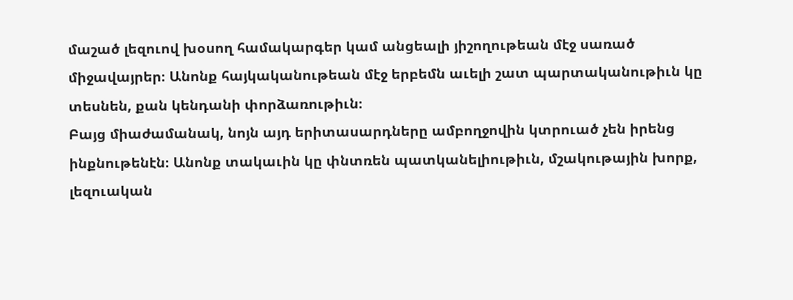մաշած լեզուով խօսող համակարգեր կամ անցեալի յիշողութեան մէջ սառած միջավայրեր։ Անոնք հայկականութեան մէջ երբեմն աւելի շատ պարտականութիւն կը տեսնեն, քան կենդանի փորձառութիւն։
Բայց միաժամանակ, նոյն այդ երիտասարդները ամբողջովին կտրուած չեն իրենց ինքնութենէն։ Անոնք տակաւին կը փնտռեն պատկանելիութիւն, մշակութային խորք, լեզուական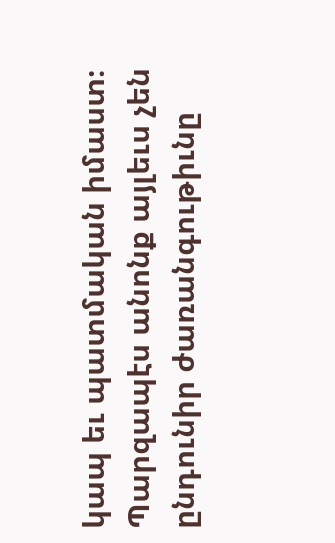կապ եւ պատմական իմաստ։ Պարզապէս անոնք այլեւս չեն ընդունիր ժառանգութիւնը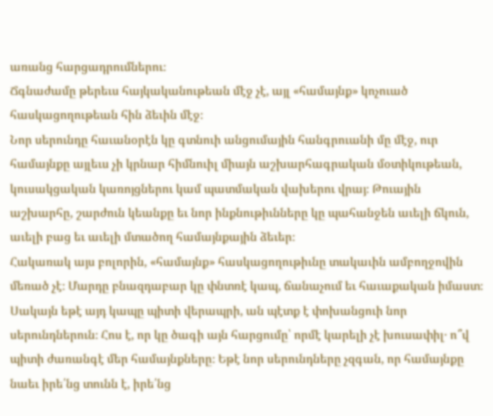առանց հարցադրումներու։
Ճգնաժամը թերեւս հայկականութեան մէջ չէ, այլ «համայնք» կոչուած հասկացողութեան հին ձեւին մէջ։
Նոր սերունդը հաւանօրէն կը գտնուի անցումային հանգրուանի մը մէջ, ուր համայնքը այլեւս չի կրնար հիմնուիլ միայն աշխարհագրական մօտիկութեան, կուսակցական կառոյցներու կամ պատմական վախերու վրայ։ Թուային աշխարհը, շարժուն կեանքը եւ նոր ինքնութիւնները կը պահանջեն աւելի ճկուն, աւելի բաց եւ աւելի մտածող համայնքային ձեւեր։
Հակառակ այս բոլորին, «համայնք» հասկացողութիւնը տակաւին ամբողջովին մեռած չէ։ Մարդը բնազդաբար կը փնտռէ կապ, ճանաչում եւ հաւաքական իմաստ։ Սակայն եթէ այդ կապը պիտի վերապրի, ան պէտք է փոխանցուի նոր սերունդներուն։ Հոս է, որ կը ծագի այն հարցումը՝ որմէ կարելի չէ խուսափիլ․ ո՞վ պիտի ժառանգէ մեր համայնքները։ Եթէ նոր սերունդները չզգան, որ համայնքը նաեւ իրե՛նց տունն է, իրե՛նց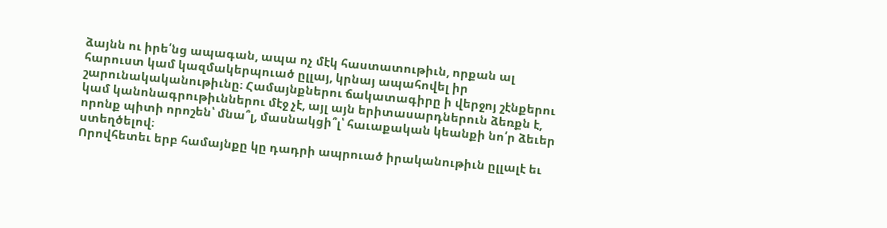ձայնն ու իրե՛նց ապագան, ապա ոչ մէկ հաստատութիւն, որքան ալ հարուստ կամ կազմակերպուած ըլլայ, կրնայ ապահովել իր շարունակականութիւնը։ Համայնքներու ճակատագիրը ի վերջոյ շէնքերու կամ կանոնագրութիւններու մէջ չէ, այլ այն երիտասարդներուն ձեռքն է, որոնք պիտի որոշեն՝ մնա՞լ, մասնակցի՞լ՝ հաւաքական կեանքի նո՛ր ձեւեր ստեղծելով։
Որովհետեւ երբ համայնքը կը դադրի ապրուած իրականութիւն ըլլալէ եւ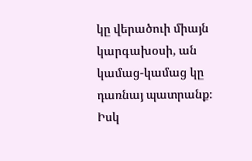կը վերածուի միայն կարգախօսի, ան կամաց-կամաց կը դառնայ պատրանք։
Իսկ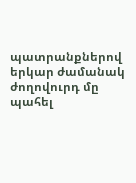պատրանքներով երկար ժամանակ ժողովուրդ մը պահել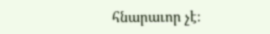հնարաւոր չէ։